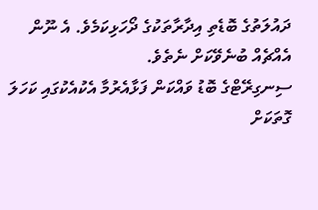ދައުލަތުގެ ބޮޑެތި އިދާރާތަކުގެ ދޯހަޅިކަމެވެ. އެ ނޫން އެއްޗެއް ބުނެވޭކަށް ނެތެވެ.
ސިނގިރޭޓްގެ ބޮޑު ވައްކަން ފަޅާއެރުމާ އެކުއެކުގައި ކަހަލަ ގޮތަކަށް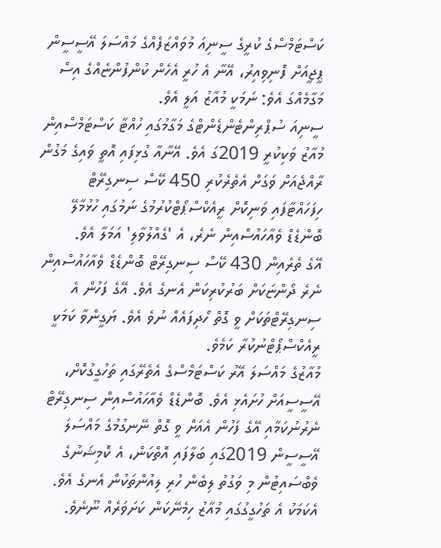ކަސްޓަމްސްގެ ކުރީގެ ސީނިއަ މުވައްޒަފެއްގެ މައްސަލަ އޭސީސީން ޕީޖީއަށް ފޮނިވިއިރު، އޭނާ އެ ހުރީ އެހެން ކުންފުންޏެއްގެ އިސް މަގާމެއްގަ އެވެ: ނަމަކީ މުއާޒު އަލީ އެވެ.
ސީނިއަ ސުޕްރިންޓެންޑެންޓްގެ މަގާމުގައި ހުއްޓާ ކަސްޓަމްސްއިން މުއާޒު ވަކިކުރީ 2019ގަ އެވެ. އޭނާއާ ގުޅިފައި އޮތީ ވައިގެ މަގުން ރާއްޖެއަށް ވަގަށް އެތެރެކުރި 450 ކޭސް ސިނގިރޭޓް ހިފަހައްޓާފައި ވަނިކޮށް ރީއެކްސްޕޯޓްކުރުމުގެ ނަމުގައި ހުޅުމާލޭ ބޮންޑެޑް ވެއާހައުސްއިން ނެރެ، އެ 'ގެއްލުވާލި' އަމަލާ އެވެ.
އޭގެ ތެރެއިން 430 ކޭސް ސިނގިރޭޓް ބޮންޑެޑް ވެއާހައުސްއިން ނެރެ ދޯންޏަކަށް ބަރުކުރިކަން އެނގެ އެވެ. އޭގެ ފަހުން އެ ސިނގިރޭޓްތަކަށް ވީ ގޮތް ހޯދިފައެއް ނުވެ އެވެ. ޔަގީންވާ ކަމަކީ ރީއެކްސްޕޯޓްނުކުރާ ކަމެވެ.
މުއާޒުގެ މައްސަލަ އޭރު ކަސްޓަމްސްގެ އެތެރޭގައި ތަހުގީގުކޮށް، އޭސީސީއަށް ހުށައެޅި އެވެ. ބޮންޑެޑް ވެއާހައުސްއިން ސިނގިރޭޓް ނެރުނުކަމާއި އޭގެ ފަހުން އެއަށް ވީ ގޮތް ނޭނގުމުގެ މައްސަލަ އޭސީސީން 2019ގައި ބަލާފައި އޮތްކަން، އެ ކޮމިޝަނުގެ ވެބްސައިޓުން މި ވަގުތު ލިބެން ހުރި ލިއުންތަކުން އެނގެ އެވެ. އެކަމަކު އެ ތަހުގީގުގައި މުއާޒު ހިމެނޭކަން ކަށަވަރެއް ނޫނެވެ.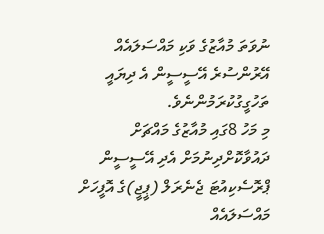ނުވަތަ މުއާޒުގެ ވަކި މައްސަލައެއް އޭރުންސުރެ އޭސީސީން އެ ދިޔައީ ތަހުގީގުކުރަމުންނެވެ.
މި މަހު 8ގައި މުއާޒުގެ މައްޗަށް ދައުވާކޮށްދިނުމަށް އެދި އޭސީސީން ޕްރޮސެކިއުޓަ ޖެނެރަލް (ޕީޖީ)ގެ އޮފީހަށް މައްސަލައެއް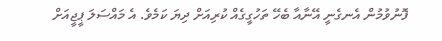ފޮނުވުމުން އެނގެނީ އޭނާއާ ބެހޭ ތަހުގީގެއް ކުރިއަށް ދިޔަ ކަމެވެ. އެ މައްސަލަ ޕީޖީއަށް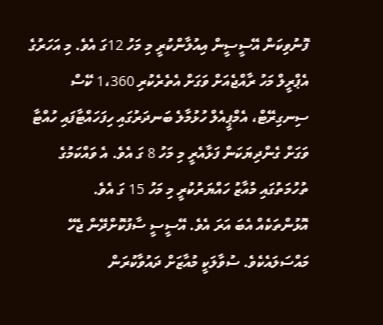ފޮނުވިކަން އޭސީސީން އިއުލާންކުރީ މި މަހު 12ގަ އެވެ. މި އަހަރުގެ އެޕްރީލް މަހު ރާއްޖެއަށް ވަގަށް އެތެރެކުރި 1،360 ކޭސް ސިނގިރޭޓް، އެމްޕީއެލް ހުޅުމާލެ ބަނދަރުގައި ހިފަހައްޓާފައި ހުއްޓާ ވަގަށް ގެންދިޔަކަން ފަޅާއެރީ މި މަހު 8 ގަ އެވެ. އެ ވައްކަމުގެ ތުހުމަތުގައި މުއާޒު ހައްޔަރުކުރީ މި މަހު 15 ގަ އެވެ.
އޮޅުންތަކެއް އެބަ އަރަ އެވެ. އޭސީސީ ސާފުކޮށްދޭން ޖެހޭ މައްސަލައެކެވެ. ސުވާލަކީ މުއާޒަށް ދައުވާކުރަން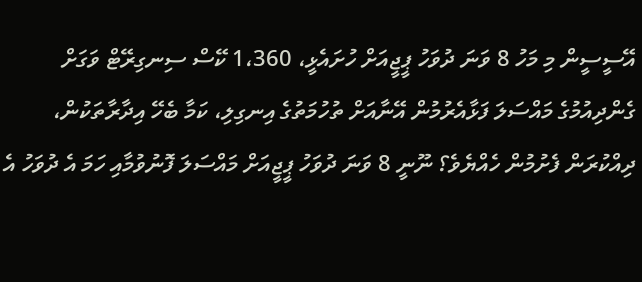އޭސީސީން މި މަހު 8 ވަނަ ދުވަހު ޕީޖީއަށް ހުށައެޅީ، 1،360 ކޭސް ސިނގިރޭޓް ވަގަށް ގެންދިއުމުގެ މައްސަލަ ފަޅާއެރުމުން އޭނާއަށް ތުހުމަތުގެ އިނގިލި، ކަމާ ބެހޭ އިދާރާތަކުން، ދިއްކުރަން ފެށުމުން ހެއްޔެވެ؟ ނޫނީ 8 ވަނަ ދުވަހު ޕީޖީއަށް މައްސަލަ ފޮނުވުމާއި ހަމަ އެ ދުވަހު އެ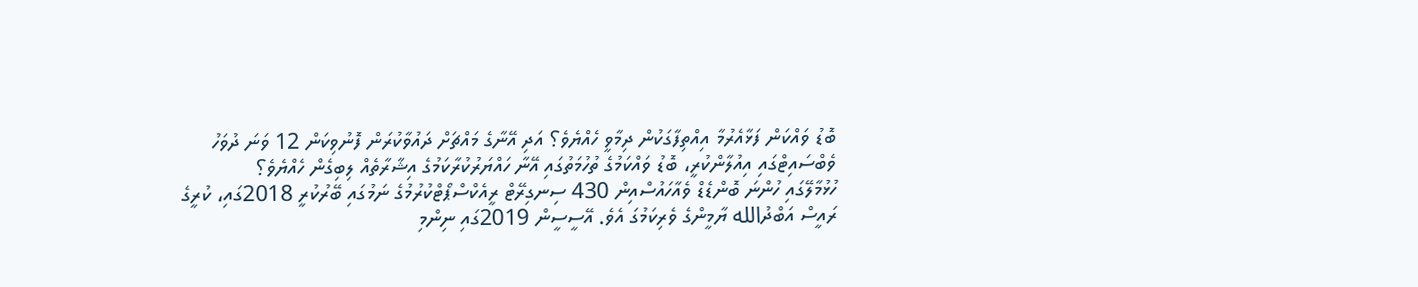ބޮޑު ވައްކަން ފަޅާއެރުމާ އިއްތިފާގަކުން ދިމާވީ ހެއްޔެވެ؟ އަދި އޭނާގެ މައްޗަށް ދައުވާކުރަން ފޮނުވިކަން 12 ވަނަ ދުވަހު ވެބްސައިޓްގައި އިއުލާންކުރީ، ބޮޑު ވައްކަމުގެ ތުހުމަތުގައި އޭނާ ހައްޔަރުކުރާކަމުގެ އިޝާރާތެއް ލިބިގެން ހެއްޔެވެ؟
ހުޅުމާލޭގައި ހުންނަ ބޮންޑެޑް ވެއާހައުސްއިން 430 ސިނގިރޭޓް ރީއެކްސްޕޯޓްކުރުމުގެ ނަމުގައި ބޭރުކުރީ 2018ގައި، ކުރީގެ ރައީސް އަބްދުالله ޔާމީންގެ ވެރިކަމުގަ އެވެ. އޭސީސީން 2019ގައި ނިންމި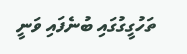ތަހުގީގުގައި ބުނެފައި ވަނީ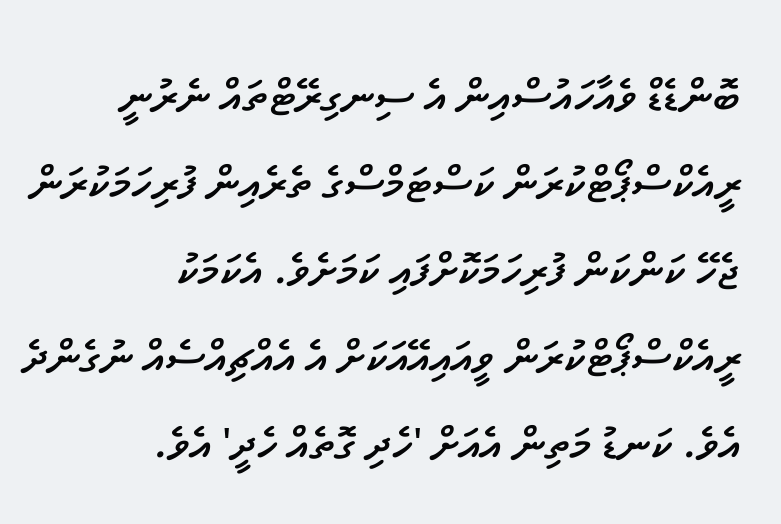ބޮންޑެޑް ވެއާހައުސްއިން އެ ސިނގިރޭޓްތައް ނެރުނީ ރީއެކްސްޕޯޓްކުރަން ކަސްޓަމްސްގެ ތެރެއިން ފުރިހަމަކުރަން ޖެހޭ ކަންކަން ފުރިހަމަކޮށްފައި ކަމަށެވެ. އެކަމަކު ރީއެކްސްޕޯޓްކުރަން ވީއައިއޭއަކަށް އެ އެއްޗިއްސެއް ނުގެންދެ އެވެ. ކަނޑު މަތިން އެއަށް 'ހެދި ގޮތެއް ހެދީ' އެވެ.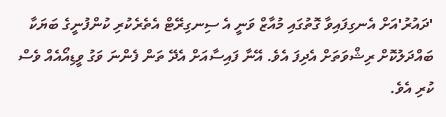'ދައުރު'އަށް އެނގިފައިވާ ގޮތުގައި މުއާޒް ވަނީ އެ ސިނގިރޭޓް އެތެރެކުރި ކުންފުނީގެ ބަޔަކާ ބައްދަލުކޮށް ރިޝްވަތަށް އެދިފަ އެވެ. އޭނާ ފައިސާއަށް އެދޭ ތަން ފެންނަ ވަގު ވީޑިއޯއެއް ވެސް ކުރި އެވެ.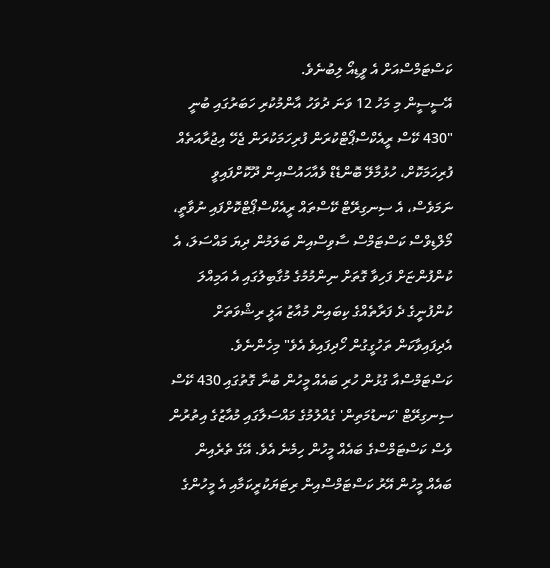ކަސްޓަމްސްއަށް އެ ވީޑިއޯ ލިބުނެވެ.
އޭސީސީން މި މަހު 12 ވަނަ ދުވަހު އާންމުކުރި ހަބަރުގައި ބުނީ "430 ކޭސް ރީއެކްސްޕޯޓްކުރަން ފުރިހަމަކުރަން ޖެހޭ އިޖުރާއަތެއް ފުރިހަމަކޮށް، ހުޅުމާލޭ ބޮންޑެޑް ވެއާހައުސްއިން ދޫކޮށްފައިވީ ނަމަވެސް، އެ ސިނގިރޭޓް ކޭސްތައް ރީއެކްސްޕޯޓްކޮށްފައި ނުވާތީ، މޯލްޑިވްސް ކަސްޓަމްސް ސާވިސްއިން ބަލަމުން ދިޔަ މައްސަލަ، އެ ކުންފުންޏަށް ފަހިވާ ގޮތަށް ނިންމުމުގެ މުގާބިލުގައި އެ އަމިއްލަ ކުންފުނީގެ ދެ ފަރާތެއްގެ ކިބައިން މުއާޒު އަލީ ރިޝްވަތަށް އެދިފައިވާކަން ތަހުގީގުން ހޯދިފައިވެ އެވެ" މިހެންނެވެ.
ކަސްޓަމްސްއާ ގުޅުން ހުރި ބައެއް މީހުން ބުނާ ގޮތުގައި 430 ކޭސް ސިނގިރޭޓް 'ކަނޑުމަތިން' ގެއްލުމުގެ މައްސަލާގައި މުއާޒުގެ އިތުރުން ވެސް ކަސްޓަމްސްގެ ބައެއް މީހުން ހިމެނެ އެވެ. އޭގެ ތެރެއިން ބައެއް މީހުން އޭރު ކަސްޓަމްސްއިން ރިޓަޔަކުރީކަމާއި އެ މީހުންގެ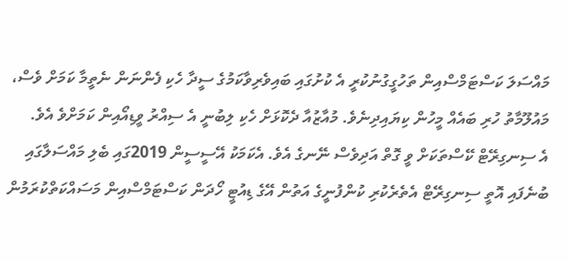މައްސަލަ ކަސްޓަމްސްއިން ތަހުގީގުނުކުރީ އެ ކުށުގައި ބައިވެރިވާކަމުގެ ސީދާ ހެކި ފެންނަން ނެތީމާ ކަމަށް ވެސް، މައުލޫމާތު ހުރި ބައެއް މީހުން ކިޔައިދިނެވެ. މުއާޒުއާ ދެކޮޅަށް ހެކި ލިބުނީ އެ ސިއްރު ވީޑިއޯއިން ކަމަށްވެ އެވެ.
އެ ސިނގިރޭޓް ކޭސްތަކަށް ވީ ގޮތް އަދިވެސް ނޭނގެ އެވެ. އެކަމަކު އޭސީސީން 2019ގައި ބެލި މައްސަލާގައި ބުނެފައި އޮތީ ސިނގިރޭޓް އެތެރެކުރި ކުންފުނީގެ އަތުން އޭގެ ޑިއުޓީ ހޯދަން ކަސްޓަމްސްއިން މަސައްކަތްކުރަމުން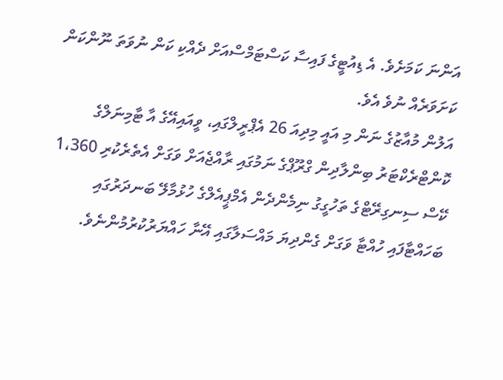އަންނަ ކަމަށެވެ. އެ ޑިއުޓީގެ ފައިސާ ކަސްޓަމްސްއަށް ދެއްކި ކަން ނުވަތަ ނޫންކަން ކަށަވަރެއް ނުވެ އެވެ.
އަލުން މުއާޒުގެ ނަން މި އައީ މިދިއަ 26 އެޕްރީލްގައި، ވީއައިއޭގެ އާ ޓާމިނަލްގެ ކޮންޓްރެކްޓަރު ބިންލާދިން ގްރޫޕްގެ ނަމުގައި ރާއްޖެއަށް ވަގަށް އެތެރެކުރި 1،360 ކޭސް ސިނގިރޭޓްގެ ތަހުގީގު ނިމެންދެން އެމްޕީއެލްގެ ހުޅުމާލޭ ބަނދަރުގައި ބަހައްޓާފައި ހުއްޓާ ވަގަށް ގެންދިޔަ މައްސަލާގައި އޭނާ ހައްޔަރުކުރުމުންނެވެ.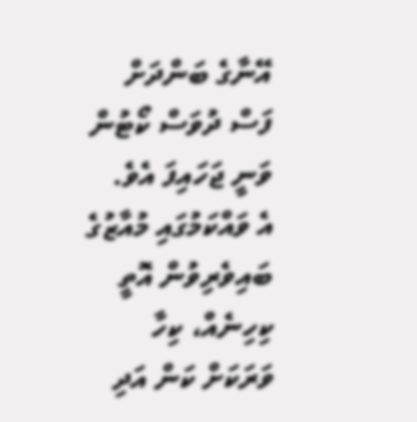އޭނާގެ ބަންދަށް ފަސް ދުވަސް ކޯޓުން ވަނީ ޖަހައިފަ އެވެ.
އެ ވައްކަމުގައި މުއާޒުގެ ބައިވެރިވުން އޮތީ ކިހިނެއް، ކިހާ ވަރަކަށް ކަން އަދި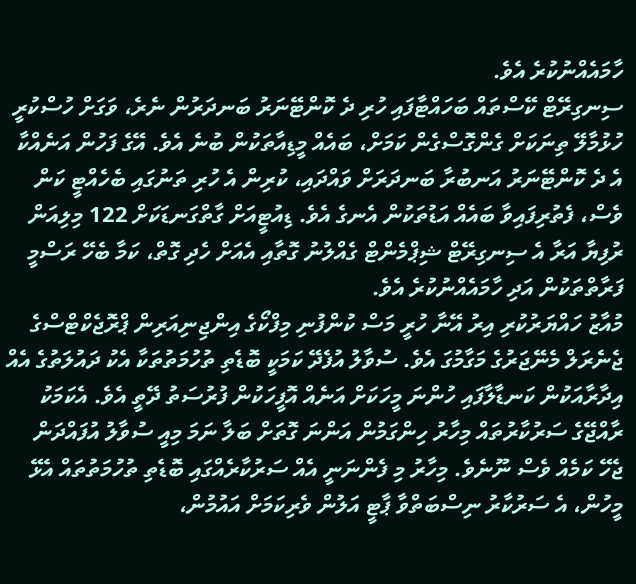ހާމައެއްނުކުރެ އެވެ.
ސިނގިރޭޓް ކޭސްތައް ބަހައްޓާފައި ހުރި ދެ ކޮންޓޭނަރު ބަނދަރުން ނެރެ، ވަގަށް ހުސްކުރީ ހުޅުމާލޭ ތިނަކަށް ގެންގޮސްގެން ކަމަށް، ބައެއް މީޑިއާތަކުން ބުނެ އެވެ. އޭގެ ފަހުން އަނެއްކާ އެ ދެ ކޮންޓޭނަރު އަނބުރާ ބަނދަރަށް ވައްދައި، ކުރިން އެ ހުރި ތަނުގައި ބެހެއްޓީ ކަން ވެސް، ފެތުރިފައިވާ ބައެއް އަޑުތަކުން އެނގެ އެވެ. ޑިއުޓީއަށް ގާތްގަނޑަކަށް 122 މިލިއަން ރުފިޔާ އަރާ އެ ސިނގިރޭޓް ޝިޕްމެންޓް ގެއްލުނު ގޮތާއި އެއަށް ހެދި ގޮތް، ކަމާ ބެހޭ ރަސްމީ ފަރާތްތަކުން އަދި ހާމައެއްނުކުރެ އެވެ.
މުއާޒު ހައްޔަރުކުރި އިރު އޭނާ ހުރީ މަސް ކުންފުނި މިފްކޯގެ އިންޖިނިއަރިން ޕްރޮޖެކްޓްސްގެ ޖެނެރަލް މެނޭޖަރުގެ މަގާމުގަ އެވެ. ސުވާލު އުފެދޭ ކަމަކީ ބޮޑެތި ތުހުމަތުތަކާ އެކު ދައުލަތުގެ އެއް އިދާރާއަކުން ކަނޑާލާފައި ހުންނަ މީހަކަށް އަނެއް އޮފީހަކުން ފުރުސަތު ދޭތީ އެވެ. އެކަމަކު ރާއްޖޭގެ ސަރުކާރުތައް މިހާރު ހިންގަމުން އަންނަ ގޮތަށް ބަލާ ނަމަ މިއީ ސުވާލު އުފައްދަން ޖެހޭ ކަމެއް ވެސް ނޫނެވެ. މިހާރު މި ފެންނަނީ އެއް ސަރުކާރެއްގައި ބޮޑެތި ތުހުމަތުތައް އެޅޭ މީހުން، އެ ސަރުކާރު ނިސްބަތްވާ ޕާޓީ އަލުން ވެރިކަމަށް އައުމުން،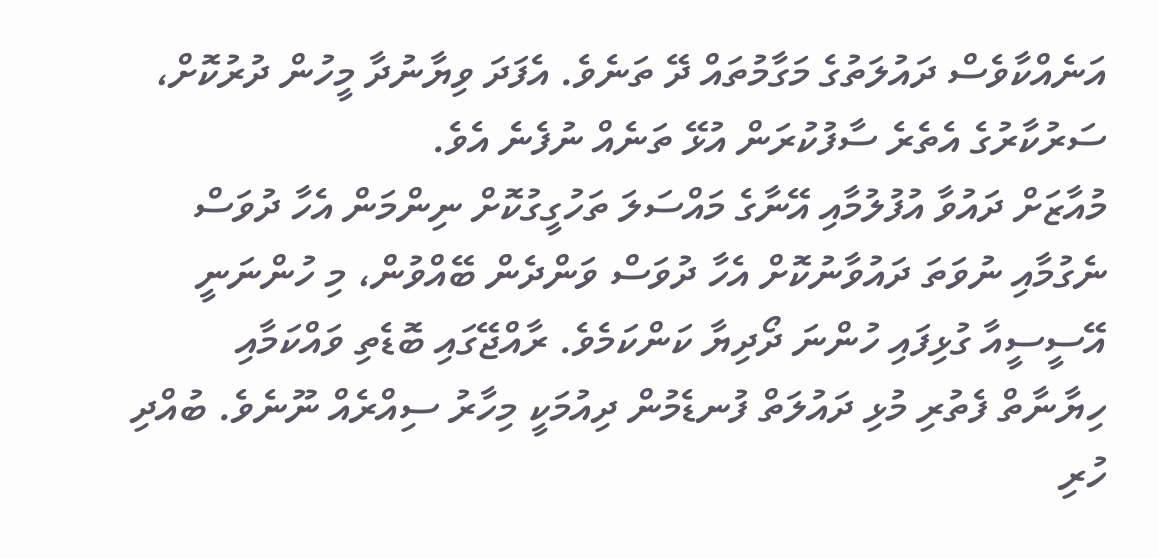އަނެއްކާވެސް ދައުލަތުގެ މަގާމުތައް ދޭ ތަނެވެ. އެފަދަ ވިޔާނުދާ މީހުން ދުރުކޮށް، ސަރުކާރުގެ އެތެރެ ސާފުކުރަން އުޅޭ ތަނެއް ނުފެނެ އެވެ.
މުއާޒަށް ދައުވާ އުފުލުމާއި އޭނާގެ މައްސަލަ ތަހުގީގުކޮށް ނިންމަން އެހާ ދުވަސް ނެގުމާއި ނުވަތަ ދައުވާނުކޮށް އެހާ ދުވަސް ވަންދެން ބޭއްވުން، މި ހުންނަނީ އޭސީސީއާ ގުޅިފައި ހުންނަ ދޯދިޔާ ކަންކަމެވެ. ރާއްޖޭގައި ބޮޑެތި ވައްކަމާއި ހިޔާނާތް ފެތުރި މުޅި ދައުލަތް ފުނޑެމުން ދިއުމަކީ މިހާރު ސިއްރެއް ނޫނެވެ. ބުއްދި ހުރި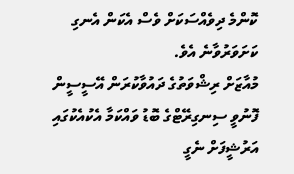ކޮންމެ ދިވެއްސަކަށް ވެސް އެކަން އެނގި ކަށަވަރުވާނެ އެވެ.
މުއާޒަށް ރިޝްވަތުގެ ދައުވާކުރަން އޭސީސީން ފޮނުވީ ސިނގިރޭޓްގެ ބޮޑު ވައްކަމާ އެކުއެކުގައި
އަރުޝީފަށް ނެގީ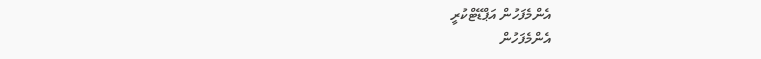އެންމެފަހުން އަޕްޑޭޓްކުރީ
އެންމެފަހުން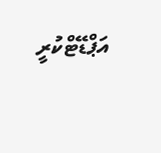އަޕްޑޭޓްކުރީ